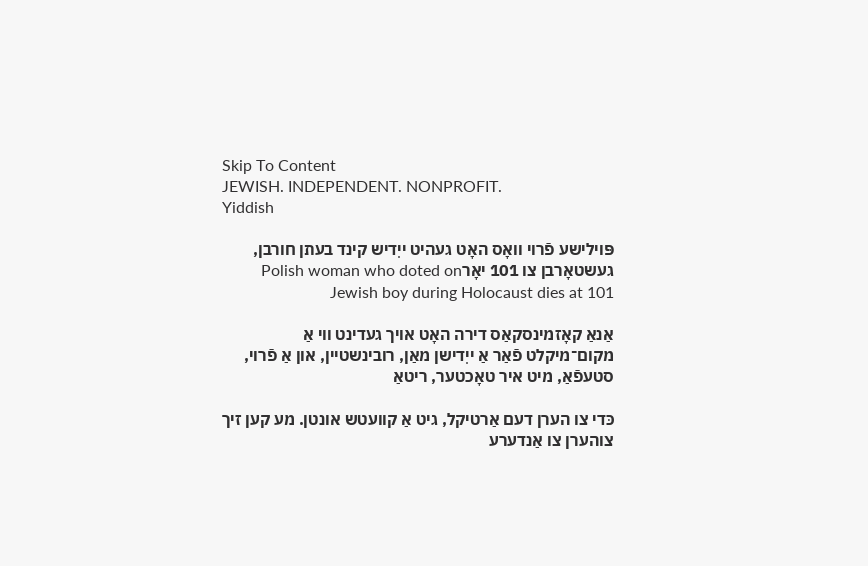Skip To Content
JEWISH. INDEPENDENT. NONPROFIT.
Yiddish

פּוילישע פֿרוי וואָס האָט געהיט ייִדיש קינד בעתן חורבן, געשטאָרבן צו 101 יאָרPolish woman who doted on Jewish boy during Holocaust dies at 101

אַנאַ קאָזמינסקאַס דירה האָט אויך געדינט ווי אַ מקום־מיקלט פֿאַר אַ ייִדישן מאַן, רובינשטיין, און אַ פֿרוי, סטעפֿאַ, מיט איר טאָכטער, ריטאַ

כּדי צו הערן דעם אַרטיקל, גיט אַ קוועטש אונטן. מע קען זיך צוהערן צו אַנדערע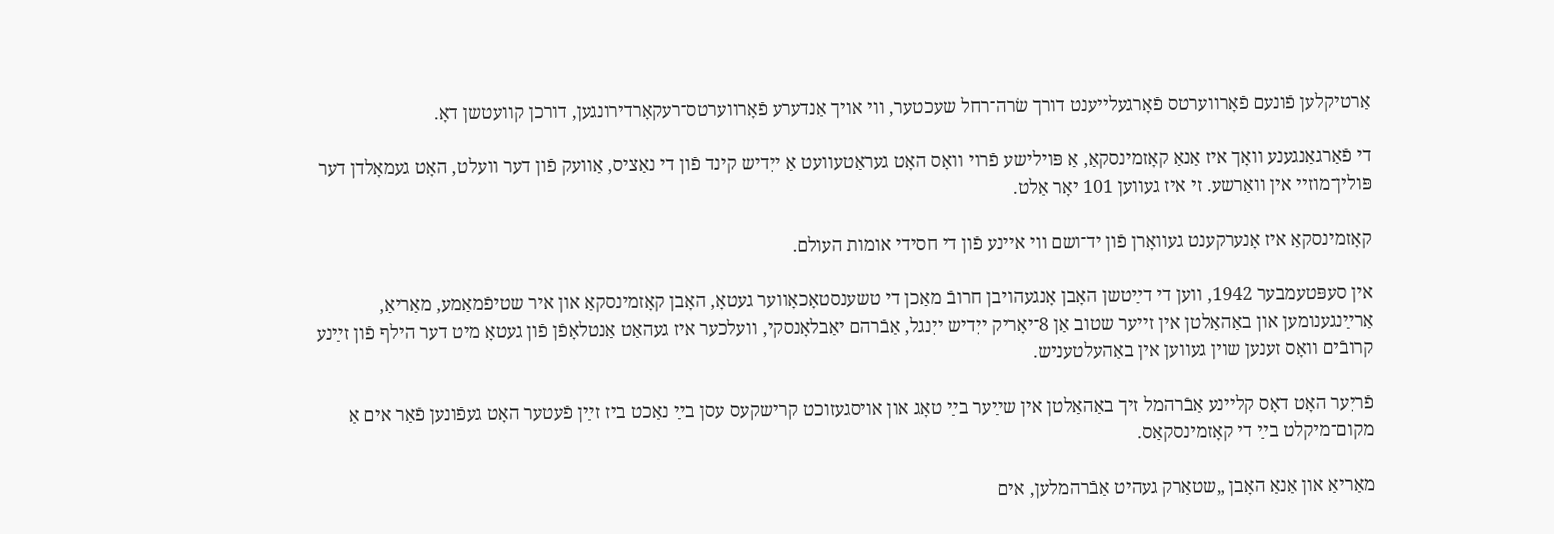אַרטיקלען פֿונעם פֿאָרווערטס פֿאָרגעלייענט דורך שׂרה־רחל שעכטער, ווי אויך אַנדערע פֿאָרווערטס־רעקאָרדירונגען, דורכן קוועטשן דאָ.

די פֿאַרגאַנגענע וואָך איז אַנאַ קאָזמינסקאַ, אַ פּוילישע פֿרוי וואָס האָט געראַטעוועט אַ ייִדיש קינד פֿון די נאַציס, אַוועק פֿון דער וועלט, האָט געמאָלדן דער פּולין־מוזיי אין וואַרשע. זי איז געווען 101 יאָר אַלט.

קאָזמינסקאַ איז אָנערקענט געוואָרן פֿון יד־ושם ווי איינע פֿון די חסידי אומות העולם.

אין סעפּטעמבער 1942, ווען די דײַטשן האָבן אָנגעהויבן חרובֿ מאַכן די טשענסטאָכאָווער געטאָ, האָבן קאָזמינסקאַ און איר שטיפֿמאַמע, מאַריאַ, אַרײַנגענומען און באַהאַלטן אין זייער שטוב אַן 8־יאָריק ייִדיש ייִנגל, אַבֿרהם יאַבלאָנסקי, וועלכער איז געהאַט אַנטלאָפֿן פֿון געטאָ מיט דער הילף פֿון זײַנע קרובֿים וואָס זענען שוין געווען אין באַהעלטעניש.

פֿריִער האָט דאָס קליינע אַבֿרהמל זיך באַהאַלטן אין שײַער בײַ טאָג און אויסגעזוכט קרישקעס עסן בײַ נאַכט ביז זײַן פֿעטער האָט געפֿונען פֿאַר אים אַ מקום־מיקלט בײַ די קאָזמינסקאַס.

מאַריאַ און אַנאַ האָבן „שטאַרק געהיט אַבֿרהמלען, אים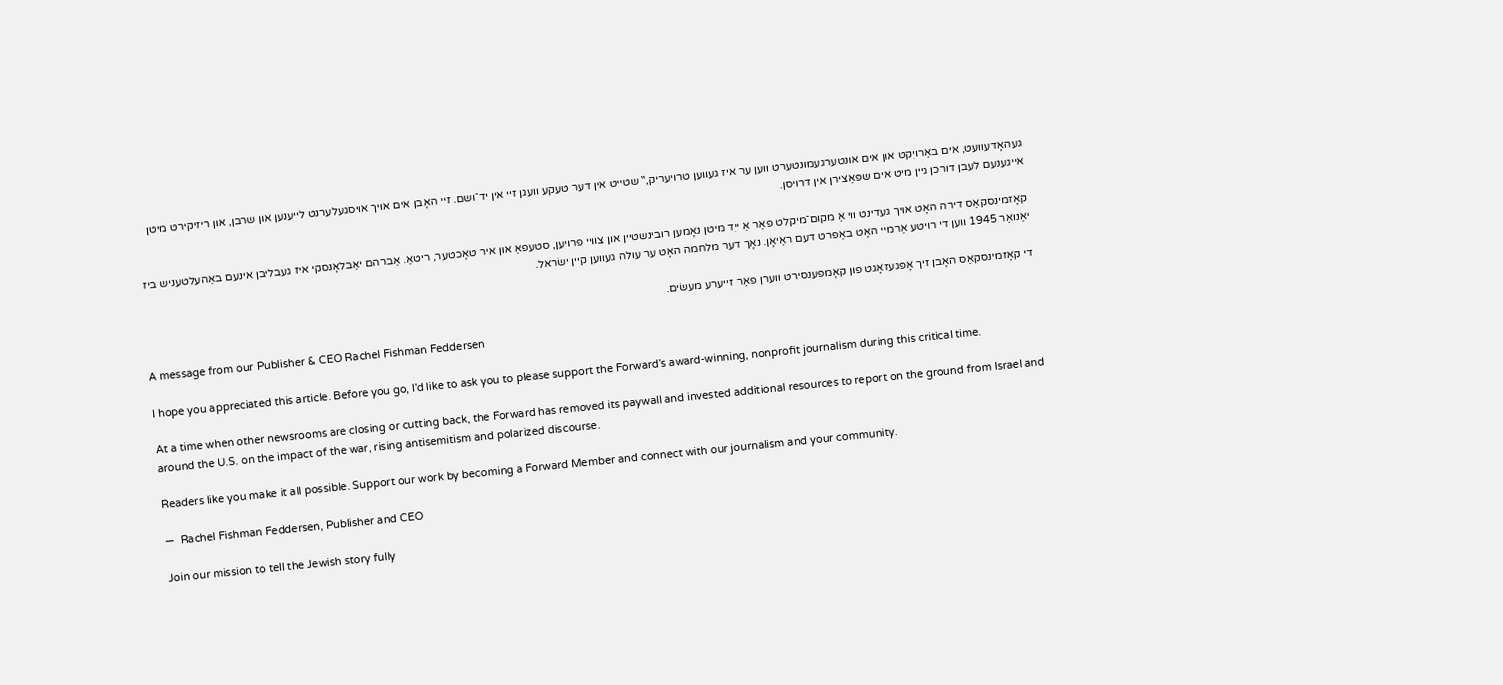געהאָדעוועט, אים באַרויִקט און אים אונטערגעמונטערט ווען ער איז געווען טרויעריק,‟ שטייט אין דער טעקע וועגן זיי אין יד־ושם. זיי האָבן אים אויך אויסגעלערנט לייענען און שרבן, און ריזיקירט מיטן אייגענעם לעבן דורכן גיין מיט אים שפּאַצירן אין דרויסן.

קאָזמינסקאַס דירה האָט אויך געדינט ווי אַ מקום־מיקלט פאַר אַ ייִד מיטן נאָמען רובינשטיין און צוויי פרויען, סטעפאַ און איר טאָכטער, ריטאַ. אַברהם יאַבלאָנסקי איז געבליבן אינעם באַהעלטעניש ביז יאַנואַר 1945 ווען די רויטע אַרמיי האָט באַפרט דעם ראַיאָן. נאָך דער מלחמה האָט ער עולה געווען קיין ישׂראל.

די קאָזמינסקאַס האָבן זיך אָפּגעזאָגט פון קאָמפּענסירט ווערן פאַר זייערע מעשׂים.

A message from our Publisher & CEO Rachel Fishman Feddersen

I hope you appreciated this article. Before you go, I’d like to ask you to please support the Forward’s award-winning, nonprofit journalism during this critical time.

At a time when other newsrooms are closing or cutting back, the Forward has removed its paywall and invested additional resources to report on the ground from Israel and around the U.S. on the impact of the war, rising antisemitism and polarized discourse.

Readers like you make it all possible. Support our work by becoming a Forward Member and connect with our journalism and your community.

—  Rachel Fishman Feddersen, Publisher and CEO

Join our mission to tell the Jewish story fully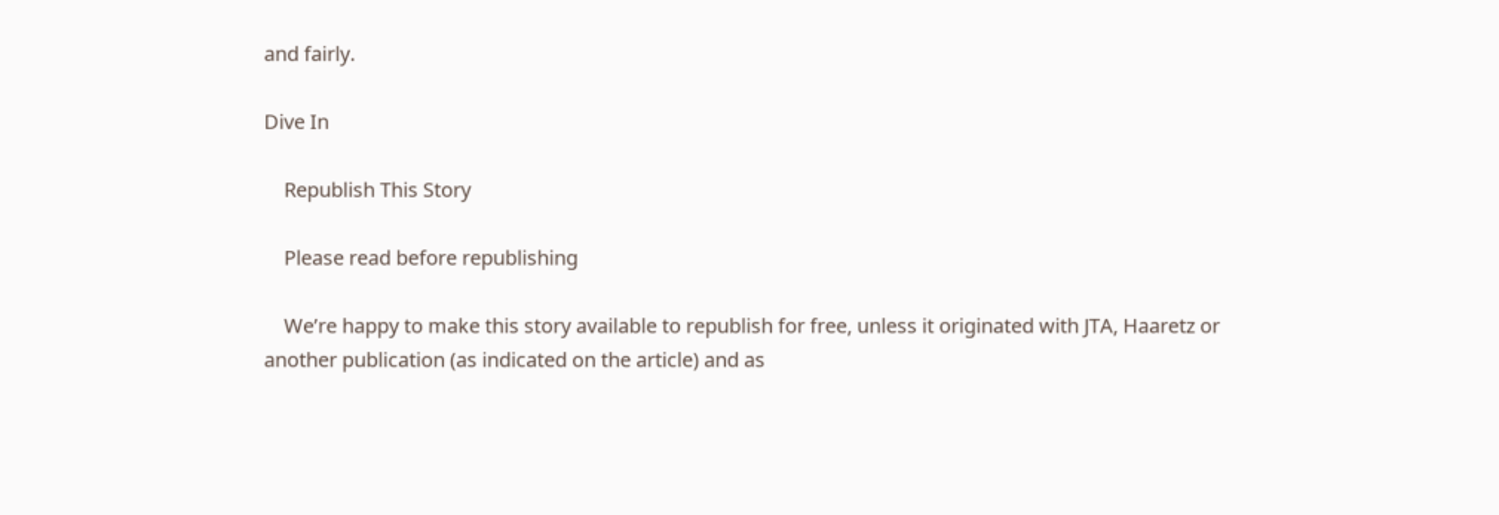and fairly.

Dive In

    Republish This Story

    Please read before republishing

    We’re happy to make this story available to republish for free, unless it originated with JTA, Haaretz or another publication (as indicated on the article) and as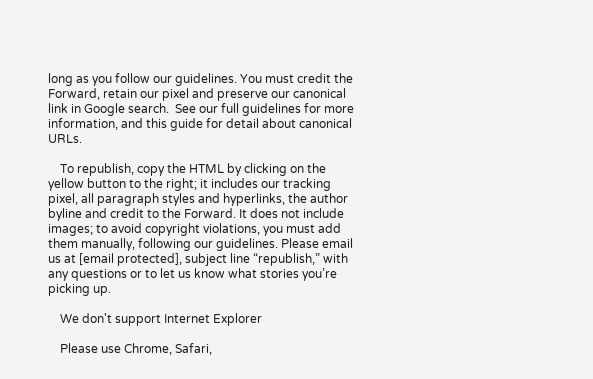long as you follow our guidelines. You must credit the Forward, retain our pixel and preserve our canonical link in Google search.  See our full guidelines for more information, and this guide for detail about canonical URLs.

    To republish, copy the HTML by clicking on the yellow button to the right; it includes our tracking pixel, all paragraph styles and hyperlinks, the author byline and credit to the Forward. It does not include images; to avoid copyright violations, you must add them manually, following our guidelines. Please email us at [email protected], subject line “republish,” with any questions or to let us know what stories you’re picking up.

    We don't support Internet Explorer

    Please use Chrome, Safari,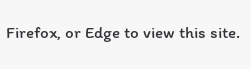Firefox, or Edge to view this site.